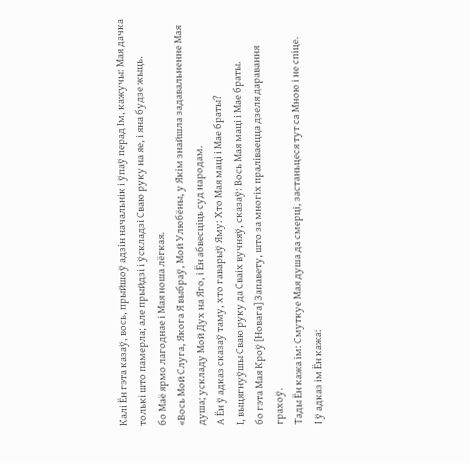Калі Ён гэта казаў, вось, прыйшоў адзін начальнік і ўпаў перад Ім, кажучы: Мая дачка толькі што памерла; але прыйдзі і ўскладзі Сваю руку на яе, і яна будзе жыць.
бо Маё ярмо лагоднае і Мая ноша лёгкая.
«Вось Мой Слуга, Якога Я выбраў, Мой Улюбёны, у Якім знайшла задавальненне Мая душа; ускладу Мой Дух на Яго, і Ён абвесціць суд народам.
А Ён ў адказ сказаў таму, хто гаварыў Яму: Хто Мая маці і Мае браты?
І, выцягнуўшы Сваю руку да Сваіх вучняў, сказаў: Вось Мая маці і Мае браты.
бо гэта Мая Кроў [Новага] Запавету, што за многіх праліваецца дзеля даравання грахоў.
Тады Ён кажа ім: Смуткуе Мая душа да смерці, застаньцеся тут са Мною і не спіце.
І ў адказ ім Ён кажа: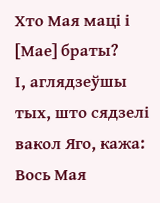Хто Мая маці і [Мае] браты?
І, аглядзеўшы тых, што сядзелі вакол Яго, кажа: Вось Мая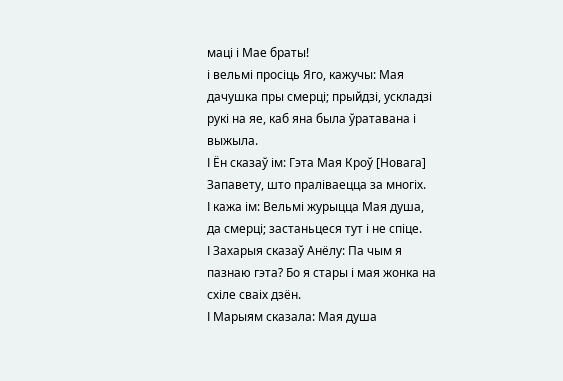маці і Мае браты!
і вельмі просіць Яго, кажучы: Мая дачушка пры смерці; прыйдзі, ускладзі рукі на яе, каб яна была ўратавана і выжыла.
І Ён сказаў ім: Гэта Мая Кроў [Новага] Запавету, што праліваецца за многіх.
І кажа ім: Вельмі журыцца Мая душа, да смерці; застаньцеся тут і не спіце.
І Захарыя сказаў Анёлу: Па чым я пазнаю гэта? Бо я стары і мая жонка на схіле сваіх дзён.
І Марыям сказала: Мая душа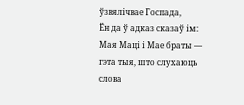ўзвялічвае Госпада,
Ён да ў адказ сказаў ім: Мая Маці і Мае браты — гэта тыя, што слухаюць слова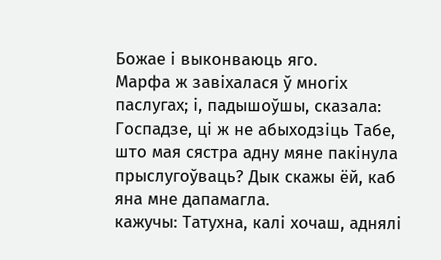Божае і выконваюць яго.
Марфа ж завіхалася ў многіх паслугах; і, падышоўшы, сказала: Госпадзе, ці ж не абыходзіць Табе, што мая сястра адну мяне пакінула прыслугоўваць? Дык скажы ёй, каб яна мне дапамагла.
кажучы: Татухна, калі хочаш, аднялі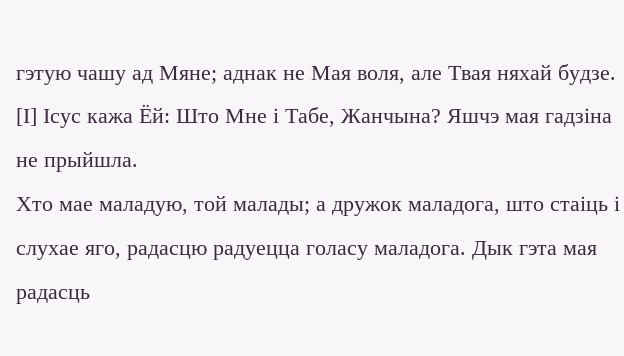гэтую чашу ад Мяне; аднак не Мая воля, але Твая няхай будзе.
[І] Ісус кажа Ёй: Што Мне і Табе, Жанчына? Яшчэ мая гадзіна не прыйшла.
Хто мае маладую, той малады; а дружок маладога, што стаіць і слухае яго, радасцю радуецца голасу маладога. Дык гэта мая радасць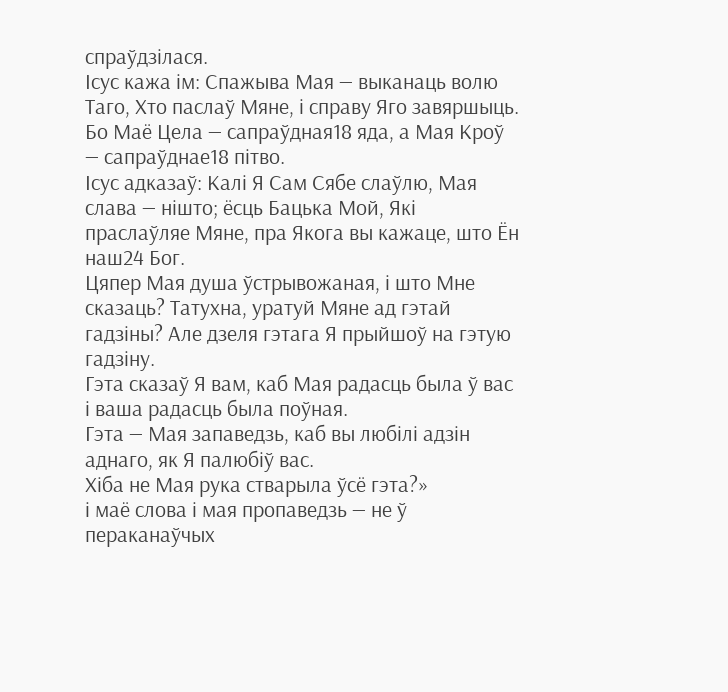спраўдзілася.
Ісус кажа ім: Спажыва Мая — выканаць волю Таго, Хто паслаў Мяне, і справу Яго завяршыць.
Бо Маё Цела — сапраўдная18 яда, а Мая Кроў — сапраўднае18 пітво.
Ісус адказаў: Калі Я Сам Сябе слаўлю, Мая слава — нішто; ёсць Бацька Мой, Які праслаўляе Мяне, пра Якога вы кажаце, што Ён наш24 Бог.
Цяпер Мая душа ўстрывожаная, і што Мне сказаць? Татухна, уратуй Мяне ад гэтай гадзіны? Але дзеля гэтага Я прыйшоў на гэтую гадзіну.
Гэта сказаў Я вам, каб Мая радасць была ў вас і ваша радасць была поўная.
Гэта — Мая запаведзь, каб вы любілі адзін аднаго, як Я палюбіў вас.
Хіба не Мая рука стварыла ўсё гэта?»
і маё слова і мая пропаведзь — не ў пераканаўчых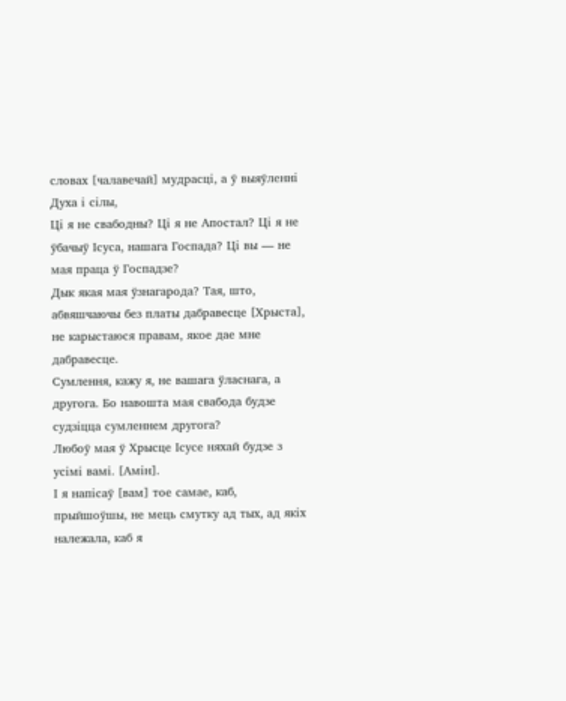словах [чалавечай] мудрасці, а ў выяўленні Духа і сілы,
Ці я не свабодны? Ці я не Апостал? Ці я не ўбачыў Ісуса, нашага Госпада? Ці вы — не мая праца ў Госпадзе?
Дык якая мая ўзнагарода? Тая, што, абвяшчаючы без платы дабравесце [Хрыста], не карыстаюся правам, якое дае мне дабравесце.
Сумлення, кажу я, не вашага ўласнага, а другога. Бо навошта мая свабода будзе судзіцца сумленнем другога?
Любоў мая ў Хрысце Ісусе няхай будзе з усімі вамі. [Амін].
І я напісаў [вам] тое самае, каб, прыйшоўшы, не мець смутку ад тых, ад якіх належала, каб я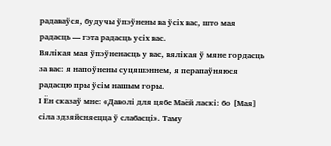радаваўся, будучы ўпэўнены ва ўсіх вас, што мая радасць — гэта радасць усіх вас.
Вялікая мая ўпэўненасць у вас, вялікая ў мяне гордасць за вас: я напоўнены суцяшэннем, я перапаўняюся радасцю пры ўсім нашым горы.
І Ён сказаў мне: «Даволі для цябе Маёй ласкі: бо [Мая] сіла здзяйсняецца ў слабасці». Таму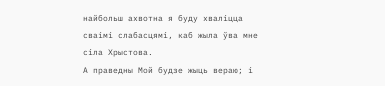найбольш ахвотна я буду хваліцца сваімі слабасцямі, каб жыла ўва мне сіла Хрыстова.
А праведны Мой будзе жыць вераю; і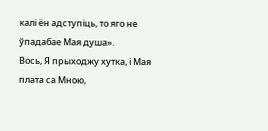калі ён адступіць, то яго не ўпадабае Мая душа».
Вось, Я прыходжу хутка, і Мая плата са Мною,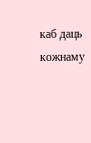каб даць кожнаму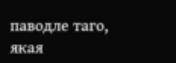паводле таго, якая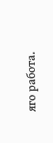яго работа.